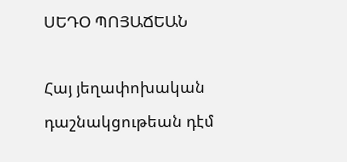ՍԵԴՕ ՊՈՅԱՃԵԱՆ

Հայ յեղափոխական դաշնակցութեան դէմ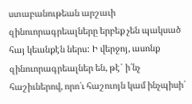ստաբանութեան արշաւի զինուորագրեալները երբեք չեն պակսած հայ կեանքէն ներս: Ի վերջոյ, ասոնք զինուորագրեալներ են, թէ` ի՛նչ հաշիւներով, որո՛ւ հաշուոյն կամ ինչպիսի՛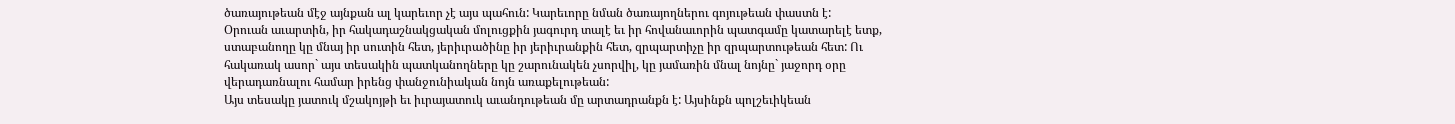ծառայութեան մէջ այնքան ալ կարեւոր չէ այս պահուն: Կարեւորը նման ծառայողներու գոյութեան փաստն է:
Օրուան աւարտին, իր հակադաշնակցական մոլուցքին յագուրդ տալէ եւ իր հովանաւորին պատգամը կատարելէ ետք, ստաբանողը կը մնայ իր սուտին հետ, յերիւրածինը իր յերիւրանքին հետ, զրպարտիչը իր զրպարտութեան հետ: Ու հակառակ ասոր` այս տեսակին պատկանողները կը շարունակեն չսորվիլ, կը յամառին մնալ նոյնը` յաջորդ օրը վերադառնալու համար իրենց փանջունիական նոյն առաքելութեան:
Այս տեսակը յատուկ մշակոյթի եւ իւրայատուկ աւանդութեան մը արտադրանքն է: Այսինքն պոլշեւիկեան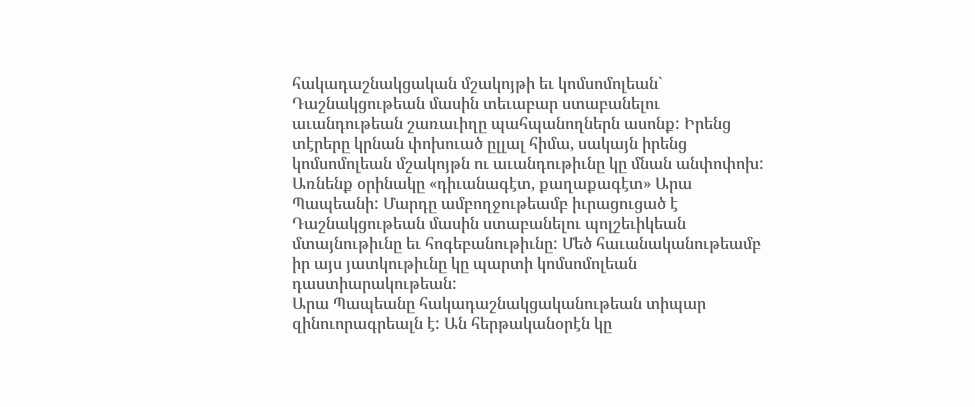հակադաշնակցական մշակոյթի եւ կոմսոմոլեան` Դաշնակցութեան մասին տեւաբար ստաբանելու աւանդութեան շառաւիղը պահպանողներն ասոնք: Իրենց տէրերը կրնան փոխուած ըլլալ հիմա, սակայն իրենց կոմսոմոլեան մշակոյթն ու աւանդութիւնը կը մնան անփոփոխ:
Առնենք օրինակը «դիւանագէտ, քաղաքագէտ» Արա Պապեանի: Մարդը ամբողջութեամբ իւրացուցած է Դաշնակցութեան մասին ստաբանելու պոլշեւիկեան մտայնութիւնը եւ հոգեբանութիւնը: Մեծ հաւանականութեամբ իր այս յատկութիւնը կը պարտի կոմսոմոլեան դաստիարակութեան:
Արա Պապեանը հակադաշնակցականութեան տիպար զինուորագրեալն է: Ան հերթականօրէն կը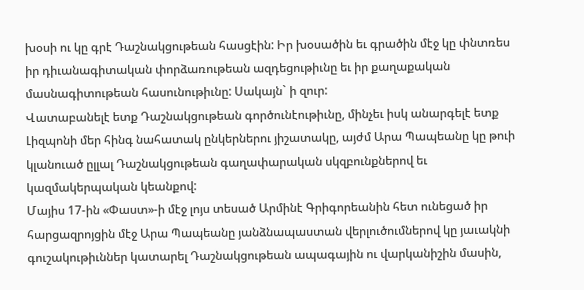խօսի ու կը գրէ Դաշնակցութեան հասցէին: Իր խօսածին եւ գրածին մէջ կը փնտռես իր դիւանագիտական փորձառութեան ազդեցութիւնը եւ իր քաղաքական մասնագիտութեան հասունութիւնը: Սակայն` ի զուր:
Վատաբանելէ ետք Դաշնակցութեան գործունէութիւնը, մինչեւ իսկ անարգելէ ետք Լիզպոնի մեր հինգ նահատակ ընկերներու յիշատակը, այժմ Արա Պապեանը կը թուի կլանուած ըլլալ Դաշնակցութեան գաղափարական սկզբունքներով եւ կազմակերպական կեանքով:
Մայիս 17-ին «Փաստ»-ի մէջ լոյս տեսած Արմինէ Գրիգորեանին հետ ունեցած իր հարցազրոյցին մէջ Արա Պապեանը յանձնապաստան վերլուծումներով կը յաւակնի գուշակութիւններ կատարել Դաշնակցութեան ապագային ու վարկանիշին մասին,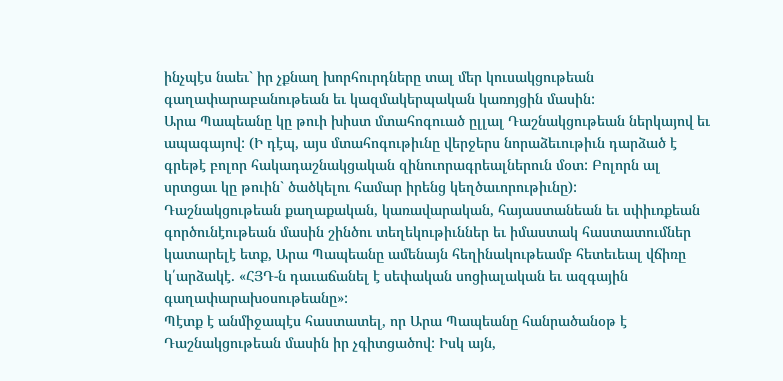ինչպէս նաեւ` իր չքնաղ խորհուրդները տալ մեր կուսակցութեան գաղափարաբանութեան եւ կազմակերպական կառոյցին մասին:
Արա Պապեանը կը թուի խիստ մտահոգուած ըլլալ Դաշնակցութեան ներկայով եւ ապագայով: (Ի դէպ, այս մտահոգութիւնը վերջերս նորաձեւութիւն դարձած է գրեթէ բոլոր հակադաշնակցական զինուորագրեալներուն մօտ: Բոլորն ալ սրտցաւ կը թուին` ծածկելու համար իրենց կեղծաւորութիւնը):
Դաշնակցութեան քաղաքական, կառավարական, հայաստանեան եւ սփիւռքեան գործունէութեան մասին շինծու տեղեկութիւններ եւ իմաստակ հաստատումներ կատարելէ ետք, Արա Պապեանը ամենայն հեղինակութեամբ հետեւեալ վճիռը կ՛արձակէ. «ՀՅԴ-ն դաւաճանել է սեփական սոցիալական եւ ազգային գաղափարախօսութեանը»:
Պէտք է անմիջապէս հաստատել, որ Արա Պապեանը հանրածանօթ է Դաշնակցութեան մասին իր չգիտցածով: Իսկ այն,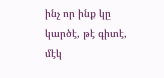ինչ որ ինք կը կարծէ, թէ գիտէ, մէկ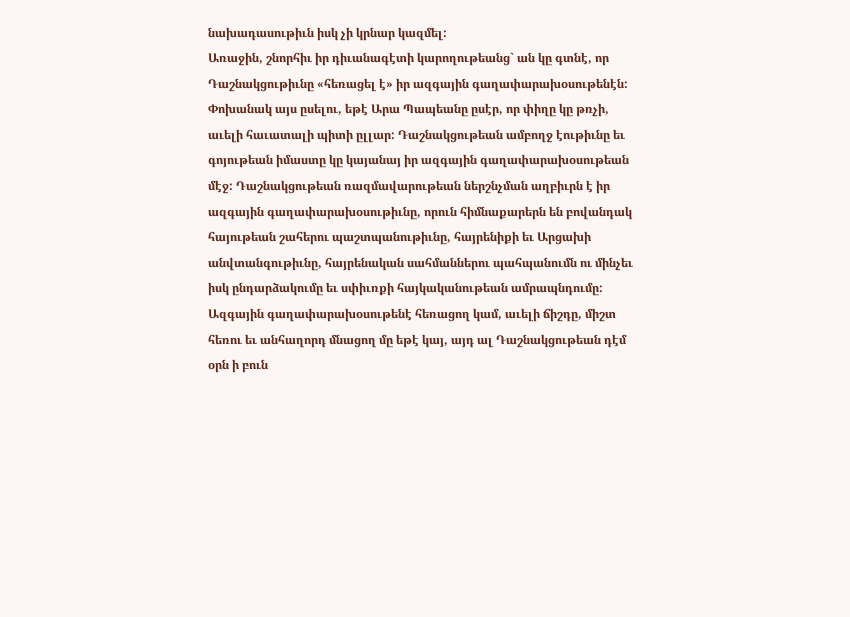նախադասութիւն իսկ չի կրնար կազմել:
Առաջին, շնորհիւ իր դիւանագէտի կարողութեանց` ան կը գտնէ, որ Դաշնակցութիւնը «հեռացել է» իր ազգային գաղափարախօսութենէն: Փոխանակ այս ըսելու, եթէ Արա Պապեանը ըսէր, որ փիղը կը թռչի, աւելի հաւատալի պիտի ըլլար: Դաշնակցութեան ամբողջ էութիւնը եւ գոյութեան իմաստը կը կայանայ իր ազգային գաղափարախօսութեան մէջ: Դաշնակցութեան ռազմավարութեան ներշնչման աղբիւրն է իր ազգային գաղափարախօսութիւնը, որուն հիմնաքարերն են բովանդակ հայութեան շահերու պաշտպանութիւնը, հայրենիքի եւ Արցախի անվտանգութիւնը, հայրենական սահմաններու պահպանումն ու մինչեւ իսկ ընդարձակումը եւ սփիւռքի հայկականութեան ամրապնդումը: Ազգային գաղափարախօսութենէ հեռացող կամ, աւելի ճիշդը, միշտ հեռու եւ անհաղորդ մնացող մը եթէ կայ, այդ ալ Դաշնակցութեան դէմ օրն ի բուն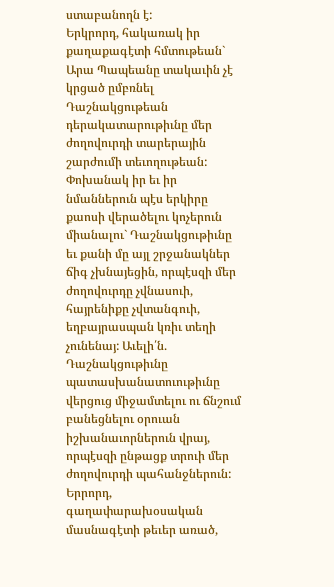ստաբանողն է:
Երկրորդ, հակառակ իր քաղաքագէտի հմտութեան` Արա Պապեանը տակաւին չէ կրցած ըմբռնել Դաշնակցութեան դերակատարութիւնը մեր ժողովուրդի տարերային շարժումի տեւողութեան: Փոխանակ իր եւ իր նմաններուն պէս երկիրը քաոսի վերածելու կոչերուն միանալու` Դաշնակցութիւնը եւ քանի մը այլ շրջանակներ ճիգ չխնայեցին, որպէսզի մեր ժողովուրդը չվնասուի, հայրենիքը չվտանգուի, եղբայրասպան կռիւ տեղի չունենայ: Աւելի՛ն. Դաշնակցութիւնը պատասխանատուութիւնը վերցուց միջամտելու ու ճնշում բանեցնելու օրուան իշխանաւորներուն վրայ, որպէսզի ընթացք տրուի մեր ժողովուրդի պահանջներուն:
Երրորդ, գաղափարախօսական մասնագէտի թեւեր առած,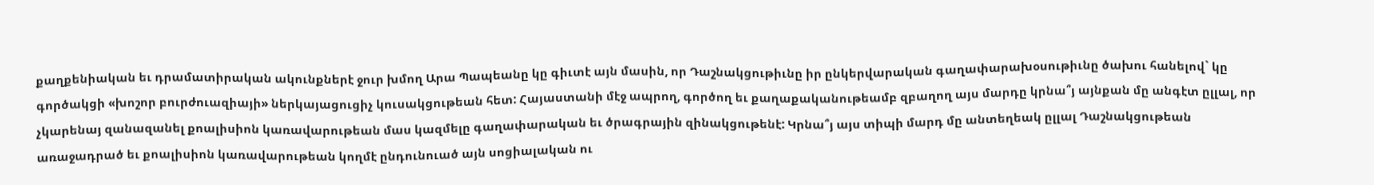քաղքենիական եւ դրամատիրական ակունքներէ ջուր խմող Արա Պապեանը կը գիւտէ այն մասին, որ Դաշնակցութիւնը իր ընկերվարական գաղափարախօսութիւնը ծախու հանելով` կը գործակցի «խոշոր բուրժուազիայի» ներկայացուցիչ կուսակցութեան հետ: Հայաստանի մէջ ապրող, գործող եւ քաղաքականութեամբ զբաղող այս մարդը կրնա՞յ այնքան մը անգէտ ըլլալ, որ չկարենայ զանազանել քոալիսիոն կառավարութեան մաս կազմելը գաղափարական եւ ծրագրային զինակցութենէ: Կրնա՞յ այս տիպի մարդ մը անտեղեակ ըլլալ Դաշնակցութեան առաջադրած եւ քոալիսիոն կառավարութեան կողմէ ընդունուած այն սոցիալական ու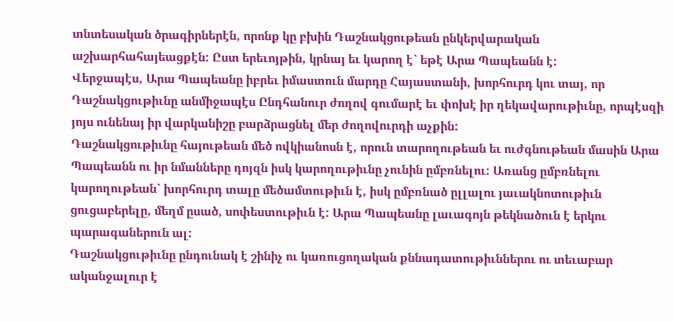տնտեսական ծրագիրներէն, որոնք կը բխին Դաշնակցութեան ընկերվարական աշխարհահայեացքէն: Ըստ երեւոյթին, կրնայ եւ կարող է` եթէ Արա Պապեանն է:
Վերջապէս, Արա Պապեանը իբրեւ իմաստուն մարդը Հայաստանի, խորհուրդ կու տայ, որ Դաշնակցութիւնը անմիջապէս Ընդհանուր ժողով գումարէ եւ փոխէ իր ղեկավարութիւնը, որպէսզի յոյս ունենայ իր վարկանիշը բարձրացնել մեր ժողովուրդի աչքին:
Դաշնակցութիւնը հայութեան մեծ ովկիանոսն է, որուն տարողութեան եւ ուժգնութեան մասին Արա Պապեանն ու իր նմանները դոյզն իսկ կարողութիւնը չունին ըմբռնելու: Առանց ըմբռնելու կարողութեան` խորհուրդ տալը մեծամտութիւն է, իսկ ըմբռնած ըլլալու յաւակնոտութիւն ցուցաբերելը, մեղմ ըսած, սոփեստութիւն է: Արա Պապեանը լաւագոյն թեկնածուն է երկու պարագաներուն ալ:
Դաշնակցութիւնը ընդունակ է շինիչ ու կառուցողական քննադատութիւններու ու տեւաբար ականջալուր է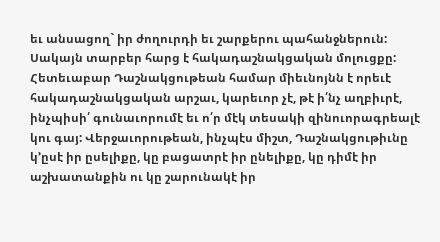եւ անսացող` իր ժողուրդի եւ շարքերու պահանջներուն: Սակայն տարբեր հարց է հակադաշնակցական մոլուցքը: Հետեւաբար Դաշնակցութեան համար միեւնոյնն է որեւէ հակադաշնակցական արշաւ, կարեւոր չէ, թէ ի՛նչ աղբիւրէ, ինչպիսի՛ գունաւորումէ եւ ո՛ր մէկ տեսակի զինուորագրեալէ կու գայ: Վերջաւորութեան, ինչպէս միշտ, Դաշնակցութիւնը կ’ըսէ իր ըսելիքը, կը բացատրէ իր ընելիքը, կը դիմէ իր աշխատանքին ու կը շարունակէ իր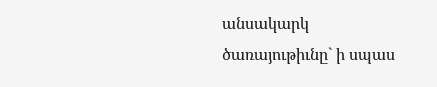անսակարկ ծառայութիւնը` ի սպաս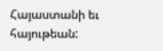Հայաստանի եւ հայութեան: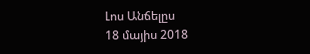Լոս Անճելըս
18 մայիս 2018